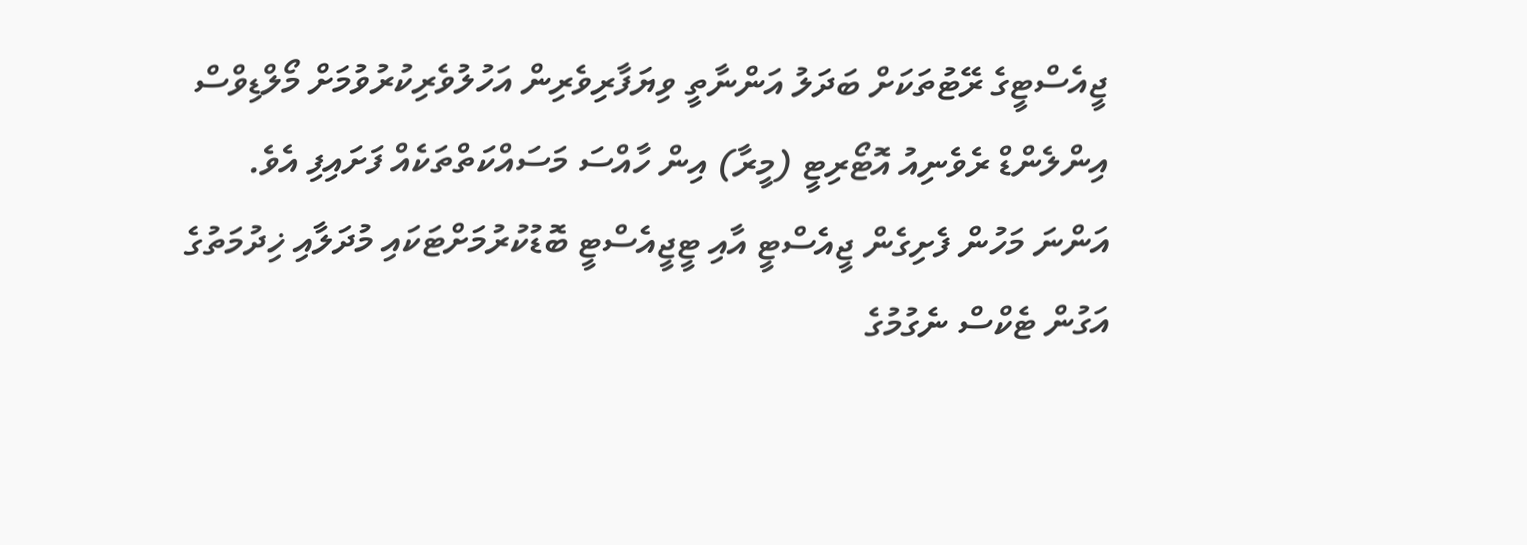ޖީއެސްޓީގެ ރޭޓުތަކަށް ބަދަލު އަންނާތީ ވިޔަފާރިވެރިން އަހުލުވެރިކުރުވުމަށް މޯލްޑިވްސް އިންލެންޑް ރެވެނިއު އޮޓޯރިޓީ (މީރާ) އިން ހާއްސަ މަސައްކަތްތަކެއް ފަށައިފި އެވެ.
އަންނަ މަހުން ފެށިގެން ޖީއެސްޓީ އާއި ޓީޖީއެސްޓީ ބޮޑުކުރުމަށްޓަކައި މުދަލާއި ޚިދުމަތުގެ އަގުން ޓެކްސް ނެގުމުގެ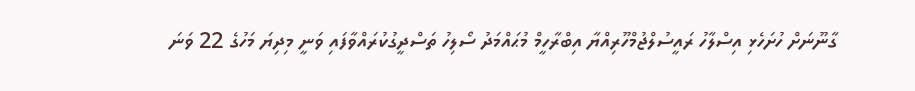ގާނޫނަށް ހުށަހެޅި އިސްލާހު ރައީސުލްޖުމްހޫރިއްޔާ އިބްރާހީމް މުޙައްމަދު ސޯލިހު ތަސްދީގުކުރައްވާފައި ވަނީ މިދިޔަ މަހުގެ 22 ވަނަ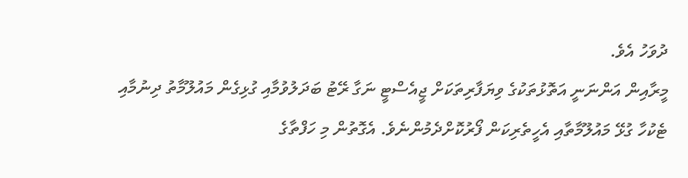ދުވަހު އެވެ.
މީރާއިން އަންނަނީ އަތޮޅުތަކުގެ ވިޔަފާރިތަކަށް ޖީއެސްޓީ ނަގާ ރޭޓު ބަދަލުވުމާއި ގުޅިގެން މައުލޫމާތު ދިނުމާއި ޓެކުހާ ގުޅޭ މައުލޫމާތާއި އެހީތެރިކަން ފޯރުކޮށްދެމުންނެވެ. އެގޮތުން މި ހަފްތާގެ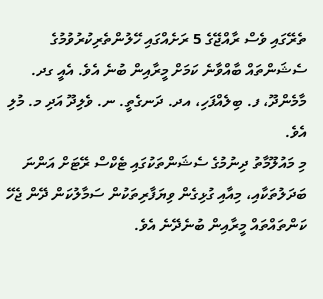ތެރޭގައި ވެސް ރާއްޖޭގެ 5 ރަށެއްގައި ހޭލުންތެރިކުރުވުމުގެ ސެޝަންތައް ބާއްވާނެ ކަމަށް މީރާއިން ބުނެ އެވެ. އެއީ ގދ. މާމެންދޫ، ފ. ބިލެއްފަހި، އދ. ދަނގެތީ. ނ. ވެލިދޫ އަދި މ. މުލި އެވެ.
މި މައުލޫމާތު ދިނުމުގެ ސެޝަންތަކުގައި ޓެކްސް ރޭޓަށް އަންނަ ބަދަލުތަކާއި، މިއާއި ގުޅިގެން ވިޔަފާރިތަކުން ސަމާލުކަން ދޭން ޖެހޭ ކަންތައްތައް މީރާއިން ބުނެދޭނެ އެވެ.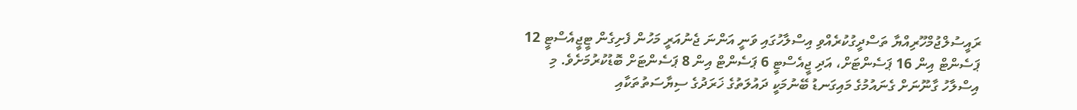ރައީސުލްޖުމްހޫރިއްޔާ ތަސްދީގުކުރެއްވި އިސްލާހުގައި ވަނީ އަންނަ ޖެނުއަރީ މަހުން ފެށިގެން ޓީޖީއެސްޓީ 12 ޕަސެންޓް އިން 16 ޕަސެންޓަށް، އަދި ޖީއެސްޓީ 6 ޕަސެންޓް އިން 8 ޕަސެންޓަށް ބޮޑުކުރުމަށެވެ. މި އިސްލާހު ގާނޫނަށް ގެނައުމުގެ މައިގަނޑު ބޭނުމަކީ ދައުލަތުގެ ޚަރަދުގެ ސިޔާސަތުތަކާއި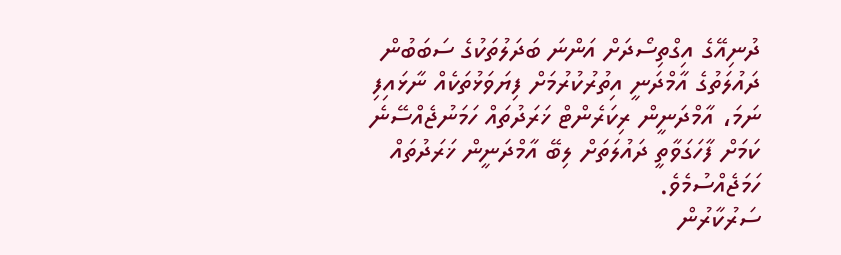ދުނިއޭގެ އިގްތިސޯދަށް އަންނަ ބަދަލުތަކުގެ ސަބަބުން ދައުލަތުގެ އާމްދަނީ އިތުރުކުރުމަށް ފިޔަވަޅުތަކެއް ނާޅައިފި ނަމަ، އާމްދަނީން ރިކަރެންޓް ޚަރަދުތައް ހަމަނުޖެއްސޭނެ ކަމަށް ފާހަގަވާތީ ދައުލަތަށް ލިބޭ އާމްދަނީން ޚަރަދުތައް ހަމަޖެއްސުމެވެ.
ސަރުކާރުން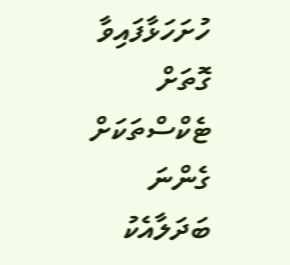ހުށަހަޅާފައިވާ ގޮތަށް ޓެކްސްތަކަށް ގެންނަ ބަދަލާއެކު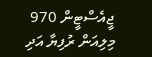ޖީއެސްޓީން 970 މިލިއަން ރުފިޔާ އަދި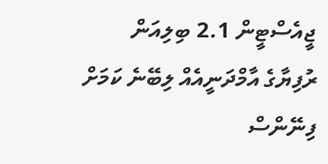ޖީއެސްޓީން 2.1 ބިލިއަން ރުފިޔާގެ އާމްދަނީއެއް ލިބޭނެ ކަމަށް ފިނޭންސް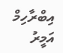އިބްރާހިމް އަމީރު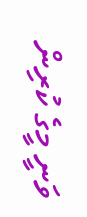ވަނީ މީގެ ކުރިން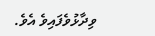ވިދާޅުވެފައިވެ އެވެ.